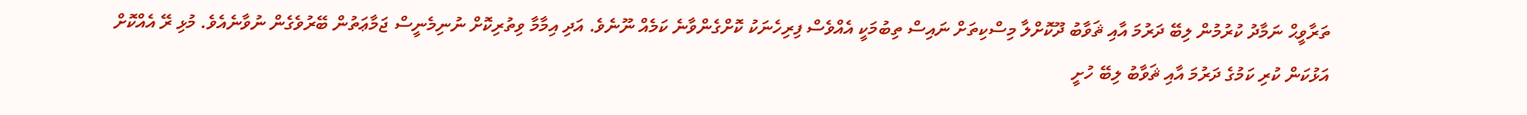ތަރާވީޙް ނަމާދު ކުރުމުން ލިބޭ ދަރުމަ އާއި ޘަވާބު ދޫކޮށްލާ މިސްކިތަށް ނައިސް ތިބުމަކީ އެއްވެސް ފިރިހެނަކު ކޮށްގެންވާނެ ކަމެއް ނޫނެވެ. އަދި އިމާމާ ވިތުރިކޮށް ނުނިމެނީސް ޖަމާޢަތުން ބޭރުވެގެން ނުވާނެއެވެ. މުޅި ރޭ އެއްކޮށް އަޅުކަން ކުރި ކަމުގެ ދަރުމަ އާއި ޘަވާބު ލިބޭ ހުށީ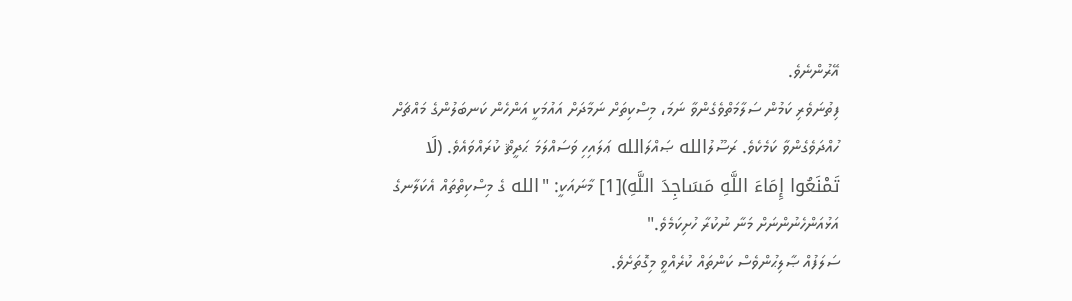އޭރުންނެވެ.
ފިތުނަވެރި ކަމުން ސަލާމަތްވެގެންވާ ނަމަ، މިސްކިތަށް ނަމާދަށް އައުމަކީ އަންހެން ކަނބަލުންގެ މައްޗަށް ހުއްދަވެގެންވާ ކަމެކެވެ. ރަސޫލުالله ޞައްލަالله ޢަލައިހި ވަސައްލަމަ ޙަދީޘް ކުރައްވައެވެ. (لَا تَمْنَعُوا إِمَاءَ اللَّهِ مَسَاجِدَ اللَّهِ)[1] މާނައަކީ: "الله ގެ މިސްކިތްތައް އެކަލާނގެ އަޅުއަންހެނުންނަށް މަނާ ނުކުރާ ހުށިކަމެވެ."
ސަލަފުއް ޞާލިޙުންވެސް ކަންތައް ކުރެއްވީ މިގޮތަށެވެ.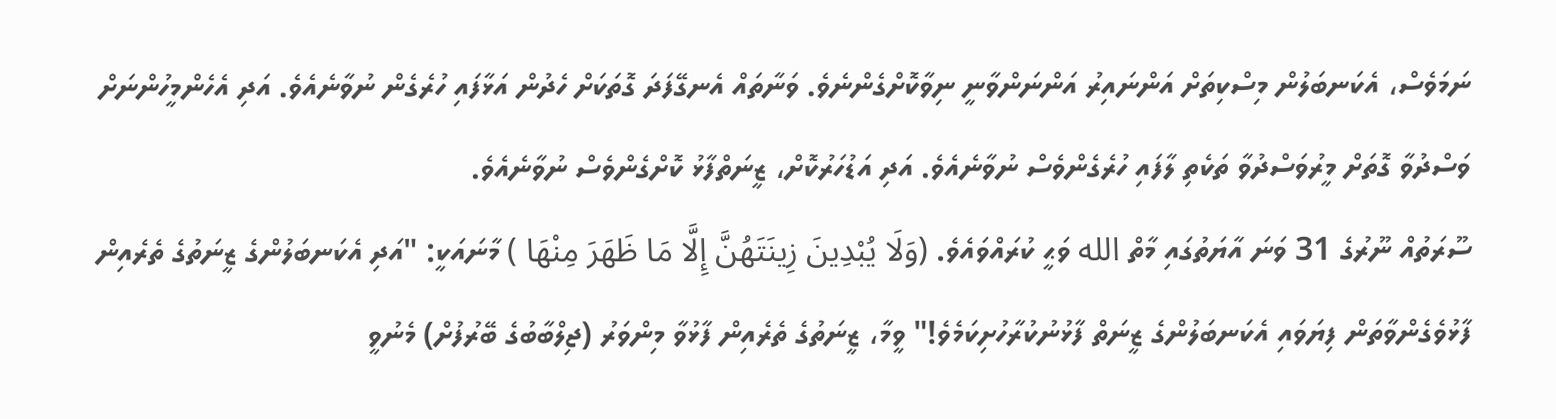ނަމަވެސް، އެކަނބަލުން މިސްކިތަށް އަންނައިރު އަންނަންވާނީ ނިވާކޮށްގެންނެވެ. ވަނާތައް އެނގޭފަދަ ގޮތަކަށް ހެދުން އަޅާފައި ހުރެގެން ނުވާނެއެވެ. އަދި އެހެންމީހުންނަށް ވަސްދުވާ ގޮތަށް މީރުވަސްދުވާ ތަކެތި ލާފައި ހުރެގެންވެސް ނުވާނެއެވެ. އަދި އަޑުހަރުކޮށް، ޒީނަތްފާޅު ކޮށްގެންވެސް ނުވާނެއެވެ.
ސޫރަތުއް ނޫރުގެ 31 ވަނަ އާޔަތުގައި މާތް الله ވަޙީ ކުރައްވައެވެ. (وَلَا يُبْدِينَ زِينَتَهُنَّ إِلَّا مَا ظَهَرَ مِنْهَا ) މާނައަކީ: "އަދި އެކަނބަލުންގެ ޒީނަތުގެ ތެރެއިން ފާޅުވެގެންވާތަން ފިޔަވައި އެކަނބަލުންގެ ޒީނަތް ފާޅުނުކުރާހުށިކަމެވެ!" ވީމާ، ޒީނަތުގެ ތެރެއިން ފާޅުވާ މިންވަރު (ޖިލްބާބުގެ ބޭރުފުށް) މެނުވީ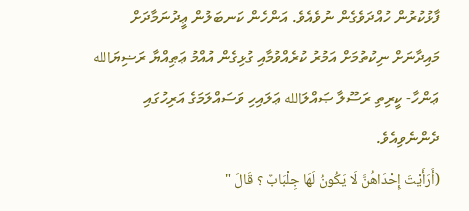ފާޅުކުރުން ހުއްދަވެގެން ނުވެއެވެ. އަންހެން ކަނބަލުން ޢީދުނަމާދަށް މައިދާނަށް ނިކުތުމަށް އަމުރު ކުރެއްވުމާއި ގުޅިގެން އުއްމު ޢަޠިއްޔާ ރަޟިޔަالله ޢަންހާ- ކީރިތި ރަސޫލާ ޞައްލަالله ޢަލައިހި ވަސައްލަމަގެ އަރިހުގައި ދެންނެވިއެވެ.
(أَرَأَيْتَ إِحْدَاهُنَّ لَا يَكُونُ لَهَا جِلْبَابٌ ؟ قَالَ "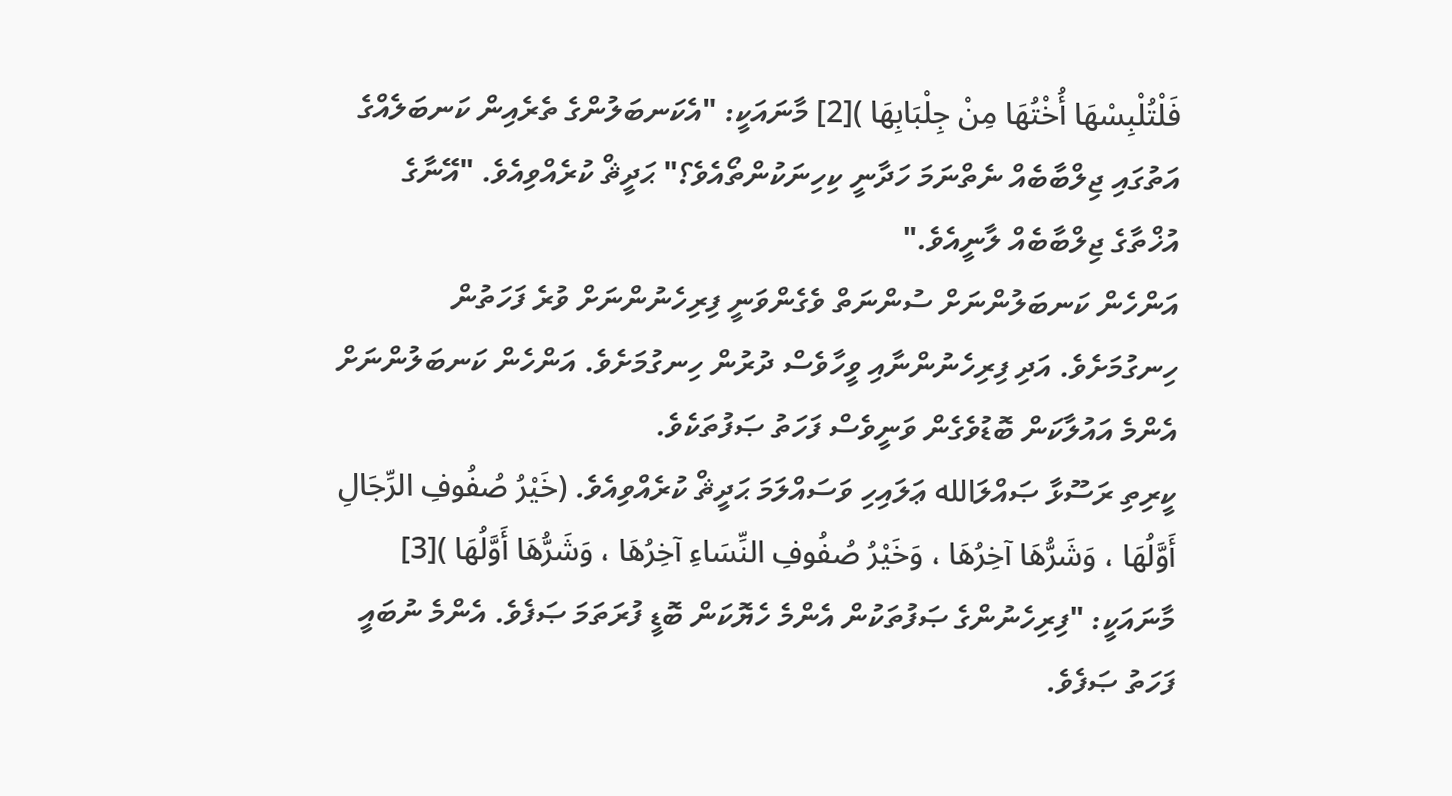فَلْتُلْبِسْهَا أُخْتُهَا مِنْ جِلْبَابِهَا )[2] މާނައަކީ: "އެކަނބަލުންގެ ތެރެއިން ކަނބަލެއްގެ އަތުގައި ޖިލްބާބެއް ނެތްނަމަ ހަދާނީ ކިހިނަކުންތޯއެވެ؟" ޙަދީޘް ކުރެއްވިއެވެ. "އޭނާގެ އުޚްތާގެ ޖިލްބާބެއް ލާނީއެވެ."
އަންހެން ކަނބަލުންނަށް ސުންނަތް ވެގެންވަނީ ފިރިހެނުންނަށް ވުރެ ފަހަތުން ހިނގުމަށެވެ. އަދި ފިރިހެނުންނާއި ވީހާވެސް ދުރުން ހިނގުމަށެވެ. އަންހެން ކަނބަލުންނަށް އެންމެ އައުލާކަން ބޮޑުވެގެން ވަނީވެސް ފަހަތު ޞަފުތަކެވެ.
ކީރިތި ރަސޫޅާ ޞައްލަالله ޢަލައިހި ވަސައްލަމަ ޙަދީޘް ކުރެއްވިއެވެ. (خَيْرُ صُفُوفِ الرِّجَالِ أَوَّلُهَا ، وَشَرُّهَا آخِرُهَا ، وَخَيْرُ صُفُوفِ النِّسَاءِ آخِرُهَا ، وَشَرُّهَا أَوَّلُهَا )[3] މާނައަކީ: "ފިރިހެނުންގެ ޞަފުތަކުން އެންމެ ހެޔޮކަން ބޮޑީ ފުރަތަމަ ޞަފެވެ. އެންމެ ނުބައީ ފަހަތު ޞަފެވެ.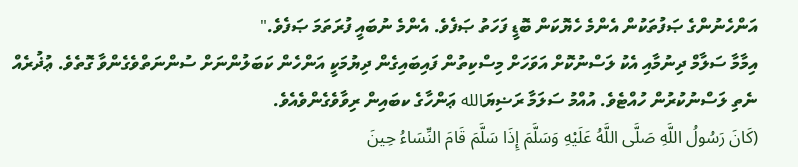އަންހެނުންގެ ޞަފުތަކުން އެންމެ ހެޔޮކަން ބޮޑީ ފަހަތު ޞަފެވެ. އެންމެ ނުބައީ ފުރަތަމަ ޞަފެވެ."
އިމާމާ ސަލާމް ދިނުމާއި އެކު ލަސްނުކޮށް އަވަހަށް މިސްކިތުން ފައިބައިގެން ދިޔުމަކީ އަންހެން ކަބަލުންނަށް ސުންނަތްވެގެންވާ ގޮތެވެ. ޢުޛުރެއް ނެތި ލަސްނުކުރުން ހުއްޓެވެ. އުއްމު ސަލަމާ ރަޟިޔަالله ޢަންހާގެ ކބައިން ރިވާވެގެންވެއެވެ.
(كَانَ رَسُولُ اللَّهِ صَلَّى اللَّهُ عَلَيْهِ وَسَلَّمَ إِذَا سَلَّمَ قَامَ النِّسَاءُ حِينَ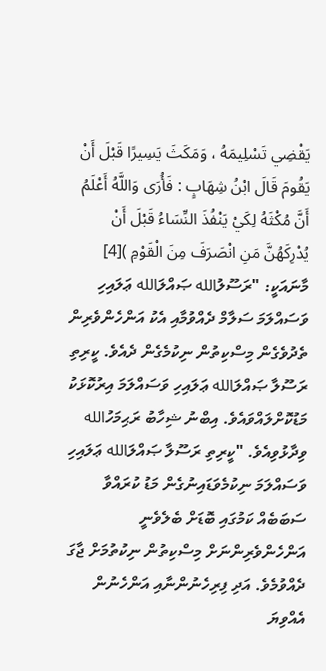يَقْضِي تَسْلِيمَهُ ، وَمَكَثَ يَسِيرًا قَبْلَ أَنْ يَقُومَ قَالَ ابْنُ شِهَابٍ : فَأُرَى وَاللَّهُ أَعْلَمُ أَنَّ مُكْثَهُ لِكَيْ يَنْفُذَ النِّسَاءُ قَبْلَ أَنْ يُدْرِكَهُنَّ مَنِ انْصَرَفَ مِنَ الْقَوْمِ )[4] މާނައަކީ: "ރަސޫލުالله ޞައްލަالله ޢަލައިހި ވަސައްލަމަ ސަލާމް ދެއްވުމާއި އެކު އަންހެންވެރިން ތެދުވެގެން މިސްކިތުން ނިކުމެގެން ދެއެވެ. ކީރިތި ރަސޫލާ ޞައްލަالله ޢަލައިހި ވަސައްލަމަ އިރުކޮޅަކު މަޑުކޮށްލައްވައެވެ. އިބްނު ޝިހާބު ރަޙިމަހުالله ވިދާޅުވިއެވެ. "ކީރިތި ރަސޫލާ ޞައްލަالله ޢަލައިހި ވަސައްލަމަ ނިކުމެވަޑައިނުގެން މަޑު ކުރައްވާ ސަބަބެއް ކަމުގައި ބޮޑަށް ބެލެވެނީ އަންހެންވެރިންނަށް މިސްކިތުން ނިކުތުމަށް ޖާގަ ދެއްވުމެވެ. އަދި ފިރިހެނުންނާއި އަންހެނުން އެއްވިޔަ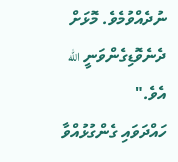ނުދެއްވުމެވެ. މޮޅަށް ދެނެވޮޑިގެންވަނީ الله އެވެ."
ހައްދަވައި ގެންގުޅުއްވާ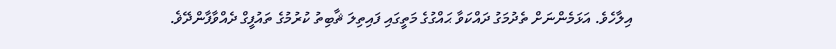އިލާހެވެ. އަޅަމެންނަށް ތެދުމަގު ދައްކަވާ ޙައްގުގެ މަތީގައި ފައިތިލަ ޘާބިތު ކުރުމުގެ ތައުފީގް ދެއްވާފާންދޭޥެ.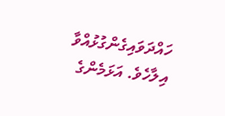ހައްދަވައިގެންގުޅުއްވާ އިލާހެވެ. އަޅަމެންގެ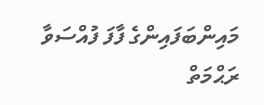މައިންބަފައިންގެ ފާފަ ފުއްސަވާ ރަޙްމަތް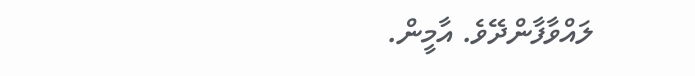ލައްވާފާންދޭވެ. އާމީން.